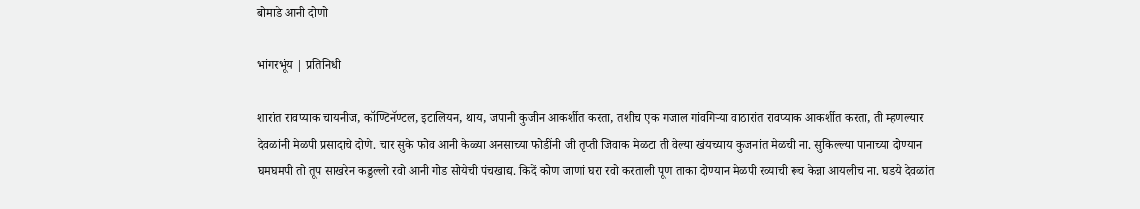बोमाडे आनी दोणो

भांगरभूंय | प्रतिनिधी

शारांत रावप्याक चायनीज, कॉण्टिनॅण्टल, इटालियन, थाय, जपानी कुजीन आकर्शीत करता, तशीच एक गजाल गांवगिर्‍या वाठारांत रावप्याक आकर्शीत करता, ती म्हणल्यार देवळांनी मेळपी प्रसादाचे दोणे. चार सुके फोव आनी केळ्या अनसाच्या फोडींनी जी तृप्ती जिवाक मेळटा ती वेल्या खंयच्याय कुजनांत मेळची ना. सुकिल्ल्या पानाच्या दोण्यान घमघमपी तो तूप साखरेन कड्डल्लो रवो आनी गोड सोयेची पंचखाद्य. किदें कोण जाणां घरा रवो करताली पूण ताका दोण्यान मेळपी रव्याची रूच केन्ना आयलीच ना. घडये देवळांत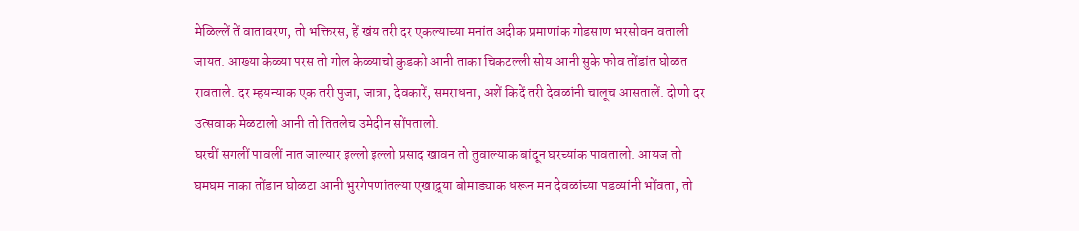मेळिल्लें तें वातावरण, तो भक्तिरस, हें खंय तरी दर एकल्याच्या मनांत अदीक प्रमाणांक गोडसाण भरसोवन वताली जायत. आख्या केळ्या परस तो गोल केळ्याचो कुडको आनी ताका चिकटल्ली सोय आनी सुके फोव तोंडांत घोळत रावताले. दर म्हयन्याक एक तरी पुजा, जात्रा, देवकारें, समराधना, अशें किदें तरी देवळांनी चालूच आसतालें. दोणो दर उत्सवाक मेळटालो आनी तो तितलेच उमेदीन सोंपतालो.
घरचीं सगलीं पावलीं नात जाल्यार इल्लो इल्लो प्रसाद खावन तो तुवाल्याक बांदून घरच्यांक पावतालो. आयज तो घमघम नाका तोंडान घोळटा आनी भुरगेपणांतल्या एखाद्र्या बोमाड्याक धरून मन देवळांच्या पडव्यांनी भोंवता, तो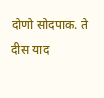दोणो सोदपाक. ते दीस याद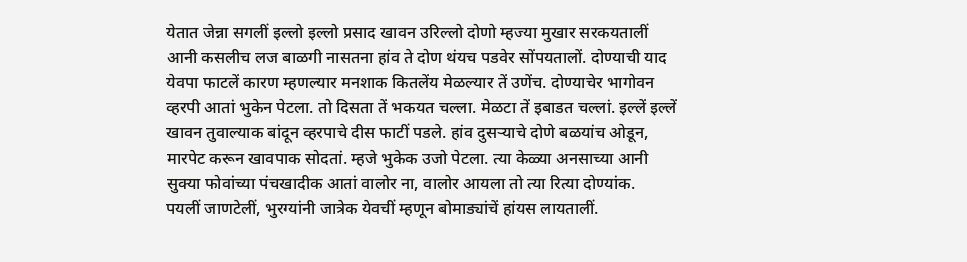येतात जेन्ना सगलीं इल्लो इल्लो प्रसाद खावन उरिल्लो दोणो म्हज्या मुखार सरकयतालीं आनी कसलीच लज बाळगी नासतना हांव ते दोण थंयच पडवेर सोंपयतालों. दोण्याची याद येवपा फाटलें कारण म्हणल्यार मनशाक कितलेंय मेळल्यार तें उणेंच. दोण्याचेर भागोवन व्हरपी आतां भुकेन पेटला. तो दिसता तें भकयत चल्ला. मेळटा तें इबाडत चल्लां. इल्लें इल्लें खावन तुवाल्याक बांदून व्हरपाचे दीस फाटीं पडले. हांव दुसर्‍याचे दोणे बळयांच ओडून, मारपेट करून खावपाक सोदतां. म्हजे भुकेक उजो पेटला. त्या केळ्या अनसाच्या आनी सुक्या फोवांच्या पंचखादीक आतां वालोर ना, वालोर आयला तो त्या रित्या दोण्यांक.
पयलीं जाणटेलीं, भुरग्यांनी जात्रेक येवचीं म्हणून बोमाड्यांचें हांयस लायतालीं.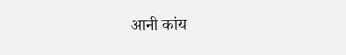आनी कांय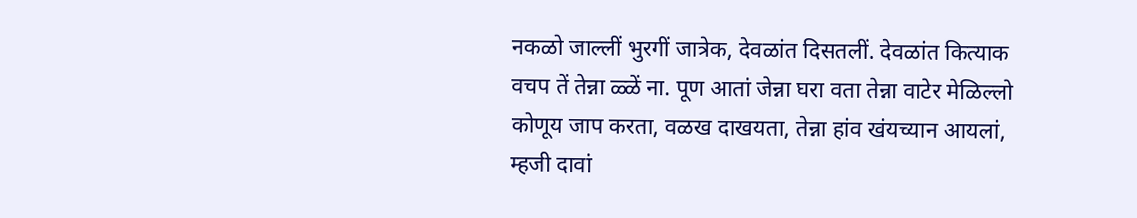नकळो जाल्लीं भुरगीं जात्रेक, देवळांत दिसतलीं. देवळांत कित्याक वचप तें तेन्ना ळ्ळें ना. पूण आतां जेन्ना घरा वता तेन्ना वाटेर मेळिल्लो कोणूय जाप करता, वळख दाखयता, तेन्ना हांव खंयच्यान आयलां, म्हजी दावां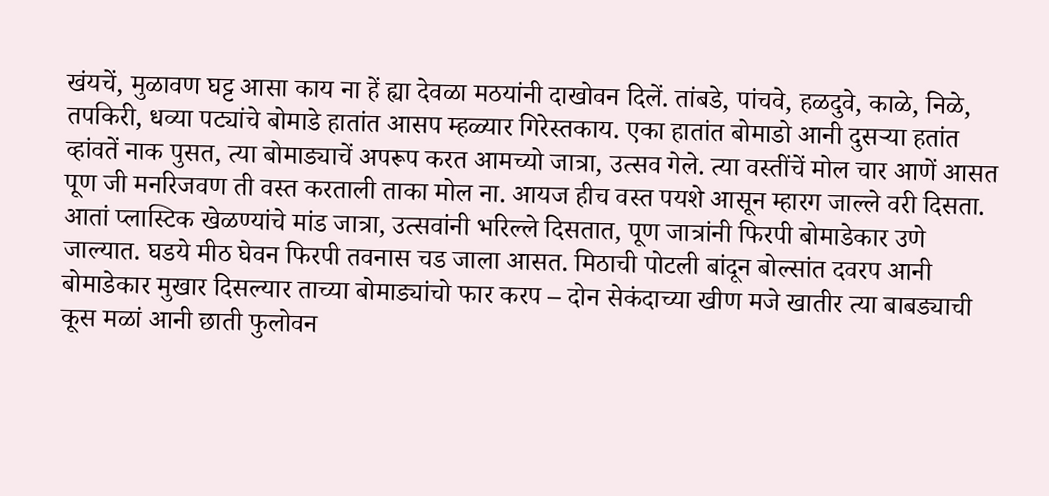खंयचें, मुळावण घट्ट आसा काय ना हें ह्या देवळा मठयांनी दाखोवन दिलें. तांबडे, पांचवे, हळदुवे, काळे, निळे, तपकिरी, धव्या पट्यांचे बोमाडे हातांत आसप म्हळ्यार गिरेस्तकाय. एका हातांत बोमाडो आनी दुसर्‍या हतांत व्हांवतें नाक पुसत, त्या बोमाड्याचें अपरूप करत आमच्यो जात्रा, उत्सव गेले. त्या वस्तींचें मोल चार आणें आसत पूण जी मनरिजवण ती वस्त करताली ताका मोल ना. आयज हीच वस्त पयशे आसून म्हारग जाल्ले वरी दिसता.
आतां प्लास्टिक खेळण्यांचे मांड जात्रा, उत्सवांनी भरिल्ले दिसतात, पूण जात्रांनी फिरपी बोमाडेकार उणे जाल्यात. घडये मीठ घेवन फिरपी तवनास चड जाला आसत. मिठाची पोटली बांदून बोल्सांत दवरप आनी बोमाडेकार मुखार दिसल्यार ताच्या बोमाड्यांचो फार करप – दोन सेकंदाच्या खीण मजे खातीर त्या बाबड्याची कूस मळां आनी छाती फुलोवन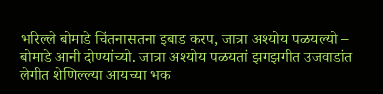भरिल्ले बोमाडे चिंतनासतना इबाड करप, जात्रा अश्योय पळयल्यो – बोमाडे आनी दोण्यांच्यो. जात्रा अश्योय पळयतां झगझगीत उजवाडांत लेगीत शेणिल्ल्या आयच्या भक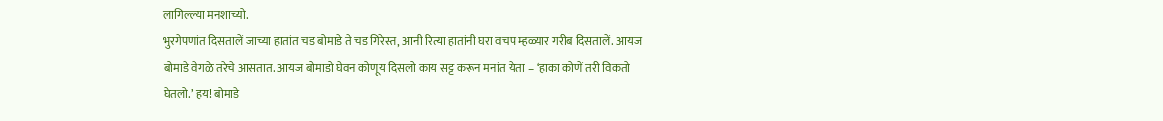लागिल्ल्या मनशाच्यो.
भुरगेपणांत दिसतालें जाच्या हातांत चड बोमाडे ते चड गिरेस्त, आनी रित्या हातांनी घरा वचप म्हळ्यार गरीब दिसतालें. आयज बोमाडे वेगळे तरेचे आसतात. आयज बोमाडो घेवन कोणूय दिसलो काय सट्ट करून मनांत येता – ‘हाका कोणें तरी विकतो घेतलो.’ हय! बोमाडे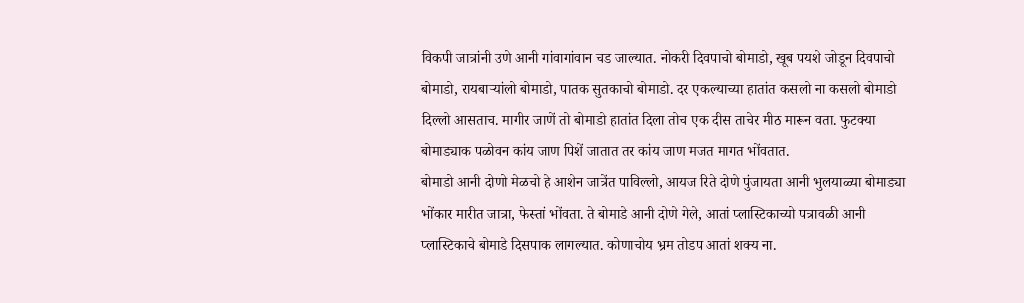विकपी जात्रांनी उणे आनी गांवागांवान चड जाल्यात. नोकरी दिवपाचो बोमाडो, खूब पयशे जोडून दिवपाचो बोमाडो, रायबार्‍यांलो बोमाडो, पातक सुतकाचो बोमाडो. दर एकल्याच्या हातांत कसलो ना कसलो बोमाडो दिल्लो आसताच. मागीर जाणें तो बोमाडो हातांत दिला तोच एक दीस ताचेर मीठ मारून वता. फुटक्या बोमाड्याक पळोवन कांय जाण पिशें जातात तर कांय जाण मजत मागत भोंवतात.
बोमाडो आनी दोणो मेळचो हे आशेन जात्रेंत पाविल्लो, आयज रिते दोणे पुंजायता आनी भुलयाळ्या बोमाड्या भोंकार मारीत जात्रा, फेस्तां भोंवता. ते बोमाडे आनी दोणे गेले, आतां प्लास्टिकाच्यो पत्रावळी आनी प्लास्टिकाचे बोमाडे दिसपाक लागल्यात. कोणाचोय भ्रम तोडप आतां शक्य ना.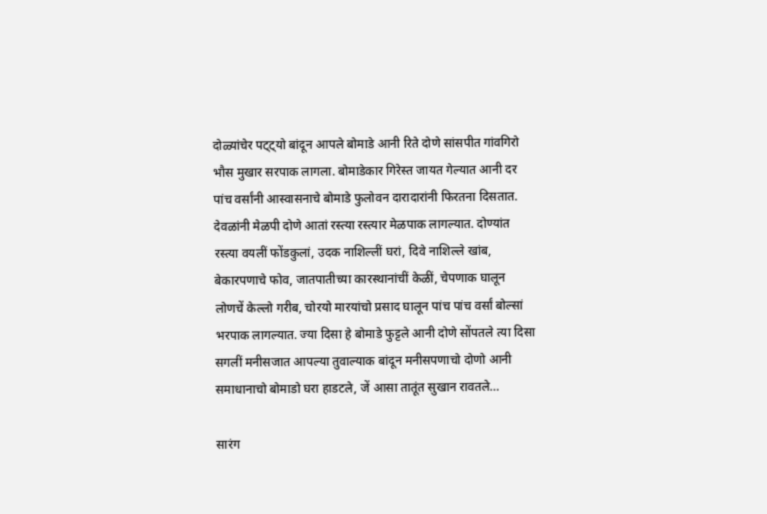दोळ्यांचेर पट्ट्यो बांदून आपले बोमाडे आनी रिते दोणे सांसपीत गांवगिरो भौस मुखार सरपाक लागला. बोमाडेकार गिरेस्त जायत गेल्यात आनी दर पांच वर्सांनी आस्वासनाचे बोमाडे फुलोवन दारादारांनी फिरतना दिसतात. देवळांनी मेळपी दोणे आतां रस्त्या रस्त्यार मेळपाक लागल्यात. दोण्यांत रस्त्या वयलीं फोंडकुलां, उदक नाशिल्लीं घरां, दिवे नाशिल्ले खांब, बेकारपणाचे फोव, जातपातीच्या कारस्थानांचीं केळीं, चेपणाक घालून लोणचें केल्लो गरीब, चोरयो मारयांचो प्रसाद घालून पांच पांच वर्सां बोल्सां भरपाक लागल्यात. ज्या दिसा हे बोमाडे फुट्टले आनी दोणे सोंपतले त्या दिसा सगलीं मनीसजात आपल्या तुवाल्याक बांदून मनीसपणाचो दोणो आनी समाधानाचो बोमाडो घरा हाडटले, जें आसा तातूंत सुखान रावतले…

सारंग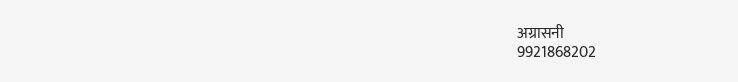अग्रासनी
9921868202